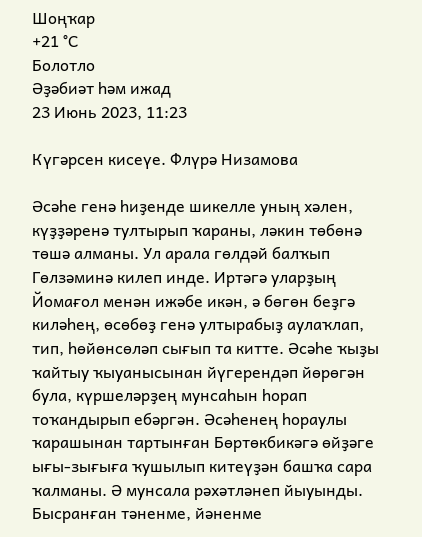Шоңҡар
+21 °С
Болотло
Әҙәбиәт һәм ижад
23 Июнь 2023, 11:23

Күгәрсен кисеүе. Флүрә Низамова

Әсәһе генә һиҙенде шикелле уның хәлен, күҙҙәренә тултырып ҡараны, ләкин төбөнә төшә алманы. Ул арала гөлдәй балҡып Гөлзәминә килеп инде. Иртәгә уларҙың Йомағол менән ижәбе икән, ә бөгөн беҙгә киләһең, өсөбөҙ генә ултырабыҙ аулаҡлап, тип, һөйөнсөләп сығып та китте. Әсәһе ҡыҙы ҡайтыу ҡыуанысынан йүгерендәп йөрөгән була, күршеләрҙең мунсаһын һорап тоҡандырып ебәргән. Әсәһенең һораулы ҡарашынан тартынған Бөртөкбикәгә өйҙәге ығы-зығыға ҡушылып китеүҙән башҡа сара ҡалманы. Ә мунсала рәхәтләнеп йыуынды. Бысранған тәненме, йәненме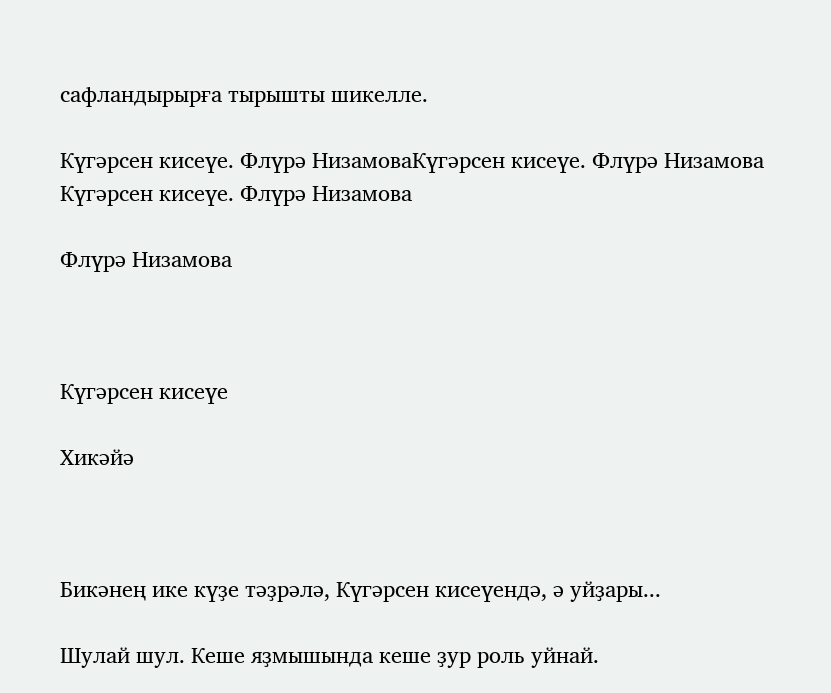сафландырырға тырышты шикелле.

Күгәрсен кисеүе. Флүрә НизамоваКүгәрсен кисеүе. Флүрә Низамова
Күгәрсен кисеүе. Флүрә Низамова

Флүрә Низамова



Күгәрсен кисеүе

Хикәйә



Бикәнең ике күҙе тәҙрәлә, Күгәрсен кисеүендә, ә уйҙары...

Шулай шул. Кеше яҙмышында кеше ҙур роль уйнай.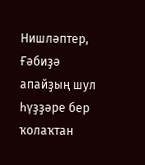Нишләптер, Ғәбиҙә апайҙың шул һүҙҙәре бер ҡолаҡтан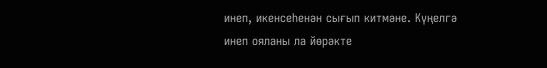инеп, икенсеһенән сығып китмәне. Күңелгә инеп ояланы ла йөрәкте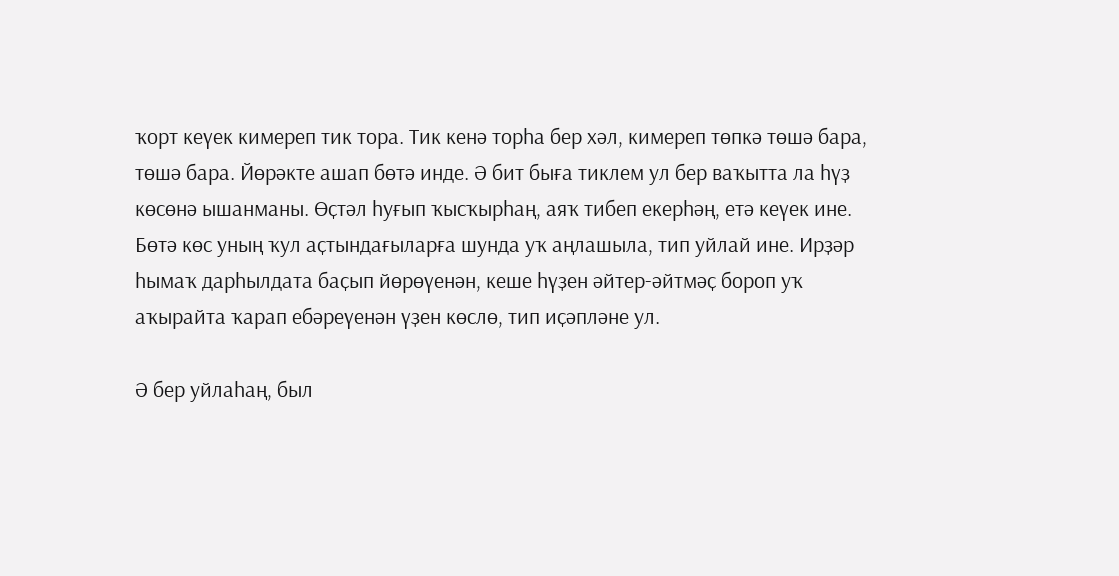ҡорт кеүек кимереп тик тора. Тик кенә торһа бер хәл, кимереп төпкә төшә бара, төшә бара. Йөрәкте ашап бөтә инде. Ә бит быға тиклем ул бер ваҡытта ла һүҙ көсөнә ышанманы. Өҫтәл һуғып ҡысҡырһаң, аяҡ тибеп екерһәң, етә кеүек ине. Бөтә көс уның ҡул аҫтындағыларға шунда уҡ аңлашыла, тип уйлай ине. Ирҙәр һымаҡ дарһылдата баҫып йөрөүенән, кеше һүҙен әйтер-әйтмәҫ бороп уҡ аҡырайта ҡарап ебәреүенән үҙен көслө, тип иҫәпләне ул.

Ә бер уйлаһаң, был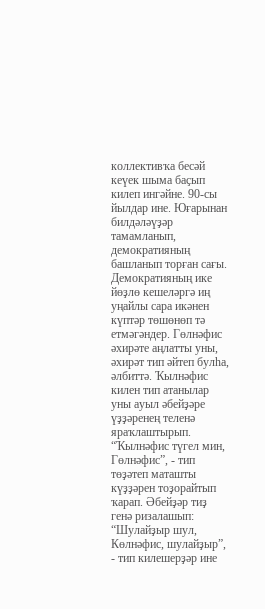коллективҡа бесәй кеүек шыма баҫып килеп ингәйне. 90-сы йылдар ине. Юғарынан билдәләүҙәр тамамланып, демократияның башланып торған сағы. Демократияның ике йөҙлө кешеләргә иң уңайлы сара икәнен күптәр төшөнөп тә етмәгәндер. Гөлнәфис әхирәте аңлатты уны, әхирәт тип әйтеп булһа, әлбиттә. Ҡылнәфис килен тип атанылар уны ауыл әбейҙәре үҙҙәренең теленә яраҡлаштырып. “Ҡылнәфис түгел мин, Гөлнәфис”, - тип төҙәтеп маташты күҙҙәрен тоҙорайтып ҡарап. Әбейҙәр тиҙ генә ризалашып: “Шулайҙыр шул, Көлнәфис, шулайҙыр”, - тип килешерҙәр ине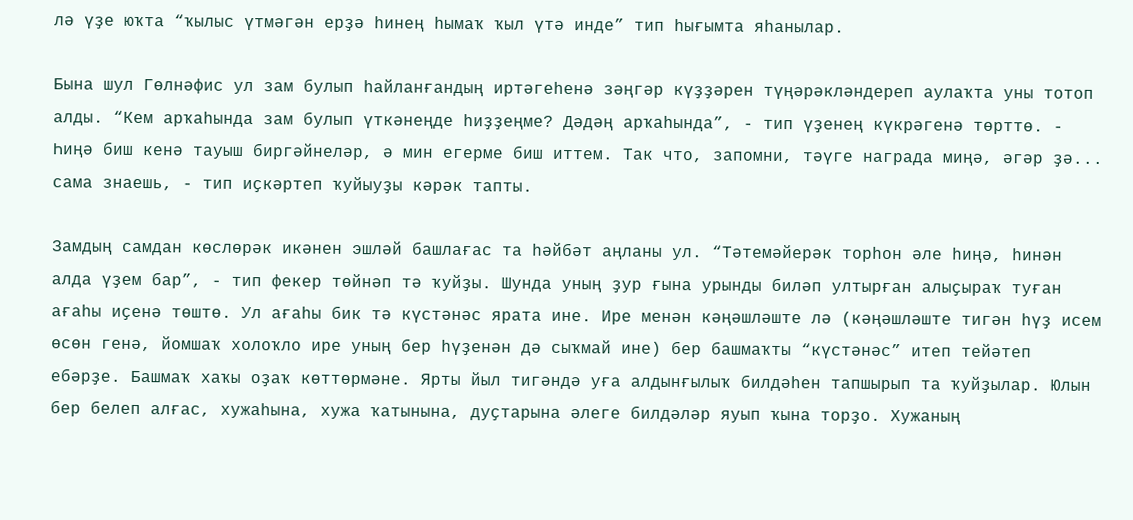лә үҙе юҡта “ҡылыс үтмәгән ерҙә һинең һымаҡ ҡыл үтә инде” тип һығымта яһанылар.

Бына шул Гөлнәфис ул зам булып һайланғандың иртәгеһенә зәңгәр күҙҙәрен түңәрәкләндереп аулаҡта уны тотоп алды. “Кем арҡаһында зам булып үткәнеңде һиҙҙеңме? Дәдәң арҡаһында”, - тип үҙенең күкрәгенә төрттө. - Һиңә биш кенә тауыш биргәйнеләр, ә мин егерме биш иттем. Так что, запомни, тәүге награда миңә, әгәр ҙә... сама знаешь, - тип иҫкәртеп ҡуйыуҙы кәрәк тапты.

Замдың самдан көслөрәк икәнен эшләй башлағас та һәйбәт аңланы ул. “Тәтемәйерәк торһон әле һиңә, һинән алда үҙем бар”, - тип фекер төйнәп тә ҡуйҙы. Шунда уның ҙур ғына урынды биләп ултырған алыҫыраҡ туған ағаһы иҫенә төштө. Ул ағаһы бик тә күстәнәс ярата ине. Ире менән кәңәшләште лә (кәңәшләште тигән һүҙ исем өсөн генә, йомшаҡ холоҡло ире уның бер һүҙенән дә сыҡмай ине) бер башмаҡты “күстәнәс” итеп тейәтеп ебәрҙе. Башмаҡ хаҡы оҙаҡ көттөрмәне. Ярты йыл тигәндә уға алдынғылыҡ билдәһен тапшырып та ҡуйҙылар. Юлын бер белеп алғас, хужаһына, хужа ҡатынына, дуҫтарына әлеге билдәләр яуып ҡына торҙо. Хужаның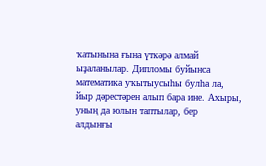ҡатынына ғына үткәрә алмай ыҙаланылар. Дипломы буйынса математика уҡытыусыһы булһа ла, йыр дәрестәрен алып бара ине. Ахыры, уның да юлын таптылар, бер    алдынғы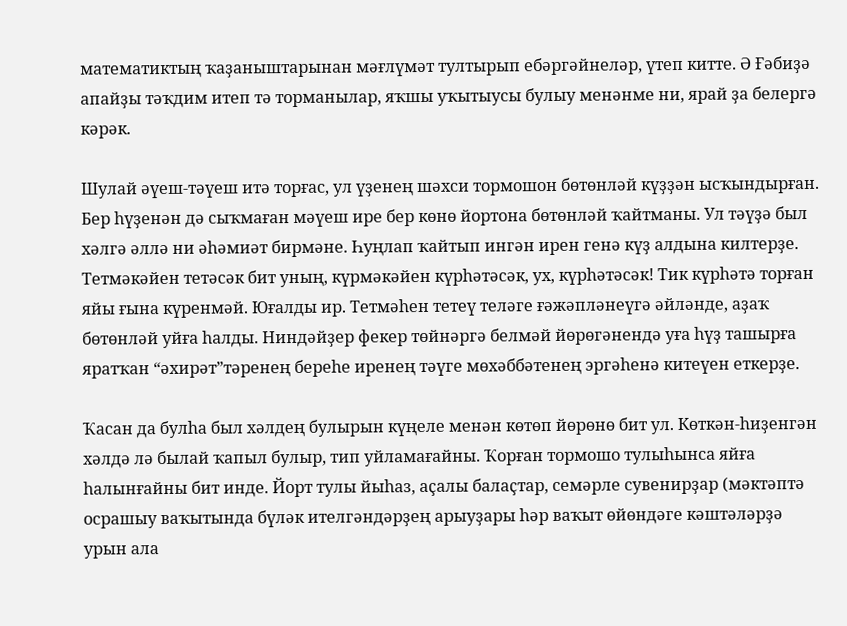математиктың ҡаҙаныштарынан мәғлүмәт тултырып ебәргәйнеләр, үтеп китте. Ә Ғәбиҙә апайҙы тәҡдим итеп тә торманылар, яҡшы уҡытыусы булыу менәнме ни, ярай ҙа белергә кәрәк.

Шулай әүеш-тәүеш итә торғас, ул үҙенең шәхси тормошон бөтөнләй күҙҙән ысҡындырған. Бер һүҙенән дә сыҡмаған мәүеш ире бер көнө йортона бөтөнләй ҡайтманы. Ул тәүҙә был хәлгә әллә ни әһәмиәт бирмәне. Һуңлап ҡайтып ингән ирен генә күҙ алдына килтерҙе. Тетмәкәйен тетәсәк бит уның, күрмәкәйен күрһәтәсәк, ух, күрһәтәсәк! Тик күрһәтә торған яйы ғына күренмәй. Юғалды ир. Тетмәһен тетеү теләге ғәжәпләнеүгә әйләнде, аҙаҡ бөтөнләй уйға һалды. Ниндәйҙер фекер төйнәргә белмәй йөрөгәнендә уға һүҙ ташырға яратҡан “әхирәт”тәренең береһе иренең тәүге мөхәббәтенең эргәһенә китеүен еткерҙе.

Ҡасан да булһа был хәлдең булырын күңеле менән көтөп йөрөнө бит ул. Көткән-һиҙенгән хәлдә лә былай ҡапыл булыр, тип уйламағайны. Ҡорған тормошо тулыһынса яйға һалынғайны бит инде. Йорт тулы йыһаз, аҫалы балаҫтар, семәрле сувенирҙар (мәктәптә осрашыу ваҡытында бүләк ителгәндәрҙең арыуҙары һәр ваҡыт өйөндәге кәштәләрҙә урын ала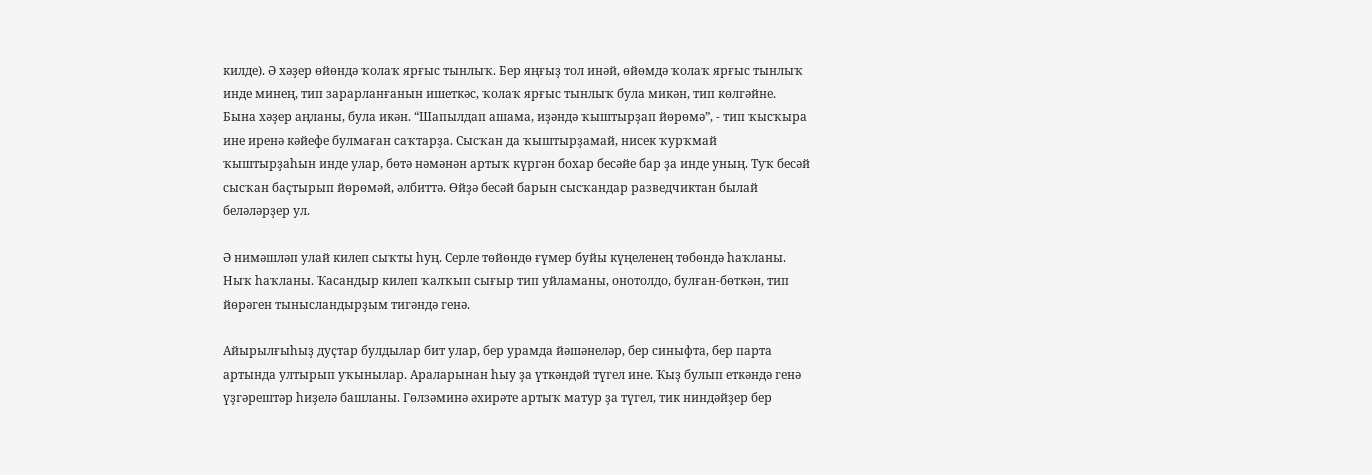килде). Ә хәҙер өйөндә ҡолаҡ ярғыс тынлыҡ. Бер яңғыҙ тол инәй, өйөмдә ҡолаҡ ярғыс тынлыҡ инде минең, тип зарарланғанын ишеткәс, ҡолаҡ ярғыс тынлыҡ була микән, тип көлгәйне. Бына хәҙер аңланы, була икән. “Шапылдап ашама, иҙәндә ҡыштырҙап йөрөмә”, - тип ҡысҡыра ине иренә кәйефе булмаған саҡтарҙа. Сысҡан да ҡыштырҙамай, нисек ҡурҡмай ҡыштырҙаһын инде улар, бөтә нәмәнән артыҡ күргән бохар бесәйе бар ҙа инде уның. Туҡ бесәй сысҡан баҫтырып йөрөмәй, әлбиттә. Өйҙә бесәй барын сысҡандар разведчиктан былай беләләрҙер ул.

Ә нимәшләп улай килеп сыҡты һуң. Серле төйөндө ғүмер буйы күңеленең төбөндә һаҡланы. Ныҡ һаҡланы. Ҡасандыр килеп ҡалҡып сығыр тип уйламаны, онотолдо, булған-бөткән, тип йөрәген тынысландырҙым тигәндә генә.

Айырылғыһыҙ дуҫтар булдылар бит улар, бер урамда йәшәнеләр, бер синыфта, бер парта артында ултырып уҡынылар. Араларынан һыу ҙа үткәндәй түгел ине. Ҡыҙ булып еткәндә генә үҙгәрештәр һиҙелә башланы. Гөлзәминә әхирәте артыҡ матур ҙа түгел, тик ниндәйҙер бер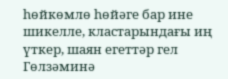һөйкөмлө һөйәге бар ине шикелле, кластарындағы иң үткер, шаян егеттәр гел Гөлзәминә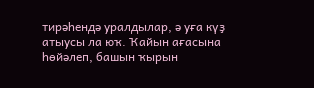тирәһендә уралдылар, ә уға күҙ атыусы ла юҡ. Ҡайын ағасына һөйәлеп, башын ҡырын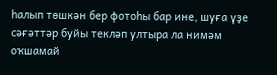һалып төшкән бер фотоһы бар ине, шуға үҙе сәғәттәр буйы текләп ултыра ла нимәм оҡшамай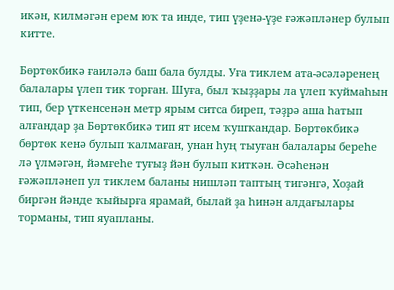икән, килмәгән ерем юҡ та инде, тип үҙенә-үҙе ғәжәпләнер булып китте.

Бөртөкбикә ғаиләлә баш бала булды. Уға тиклем ата-әсәләренең балалары үлеп тик торған. Шуға, был ҡыҙҙары ла үлеп ҡуймаһын тип, бер үткенсенән метр ярым ситса биреп, тәҙрә аша һатып алғандар ҙа Бөртөкбикә тип ят исем ҡушҡандар. Бөртөкбикә бөртөк кенә булып ҡалмаған, унан һуң тыуған балалары береһе лә үлмәгән, йәмғеһе туғыҙ йән булып киткән. Әсәһенән ғәжәпләнеп ул тиклем баланы нишләп таптың тигәнгә, Хоҙай биргән йәнде ҡыйырға ярамай, былай ҙа һинән алдағылары торманы, тип яуапланы.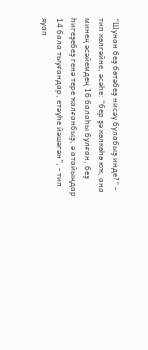“Шунан беҙ бөтәбеҙ нисәү булабыҙ инде?” - тип көлгәйне, әсәһе: “бер ҙә көлкөһө юҡ, ана минең әсәйемдең 16 балаһы булған, беҙ һигеҙебеҙ генә тере ҡалғанбыҙ, ә атайыңдар 14 бала тыуғандар, етәүһе йәшәгән”, - тип яуап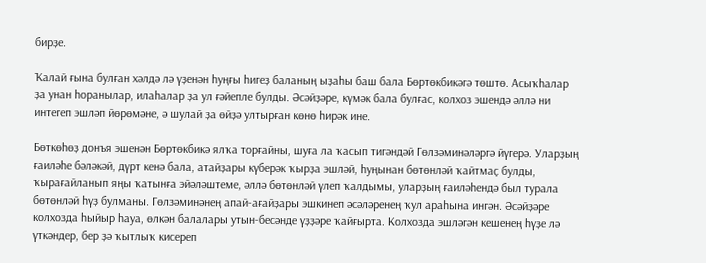бирҙе.

Ҡалай ғына булған хәлдә лә үҙенән һуңғы һигеҙ баланың ыҙаһы баш бала Бөртөкбикәгә төштө. Асыҡһалар ҙа унан һоранылар, илаһалар ҙа ул ғәйепле булды. Әсәйҙәре, күмәк бала булғас, колхоз эшендә әллә ни интегеп эшләп йөрөмәне, ә шулай ҙа өйҙә ултырған көнө һирәк ине.

Бөткөһөҙ донъя эшенән Бөртөкбикә ялҡа торғайны, шуға ла ҡасып тигәндәй Гөлзәминәләргә йүгерә. Уларҙың ғаиләһе бәләкәй, дүрт кенә бала, атайҙары күберәк ҡырҙа эшләй, һуңынан бөтөнләй ҡайтмаҫ булды, ҡырағайланып яңы ҡатынға эйәләштеме, әллә бөтөнләй үлеп ҡалдымы, уларҙың ғаиләһендә был турала бөтөнләй һүҙ булманы. Гөлзәминәнең апай-ағайҙары эшкинеп әсәләренең ҡул араһына ингән. Әсәйҙәре колхозда һыйыр һауа, өлкән балалары утын-бесәнде үҙҙәре ҡайғырта. Колхозда эшләгән кешенең һүҙе лә үткәндер, бер ҙә ҡытлыҡ кисереп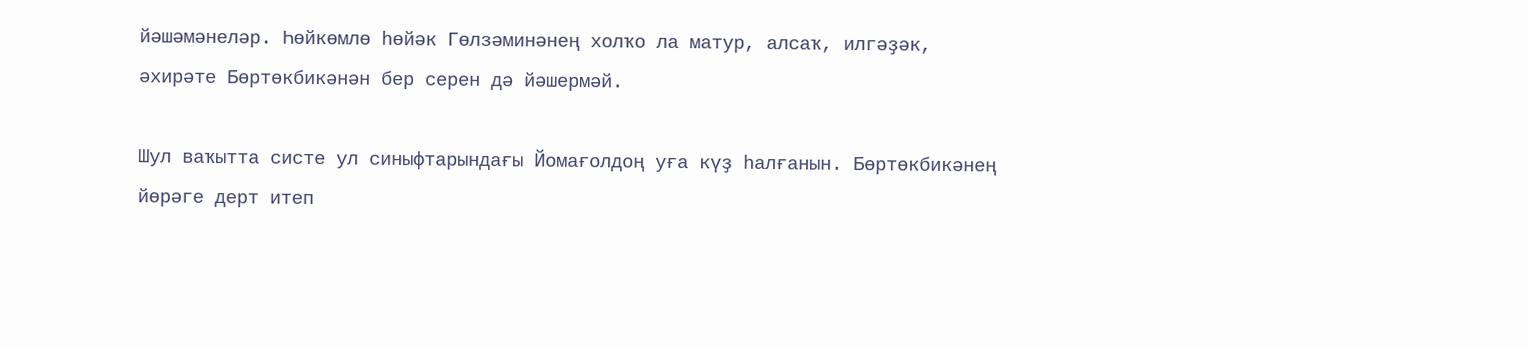йәшәмәнеләр. Һөйкөмлө һөйәк Гөлзәминәнең холҡо ла матур, алсаҡ, илгәҙәк, әхирәте Бөртөкбикәнән бер серен дә йәшермәй.

Шул ваҡытта систе ул синыфтарындағы Йомағолдоң уға күҙ һалғанын. Бөртөкбикәнең йөрәге дерт итеп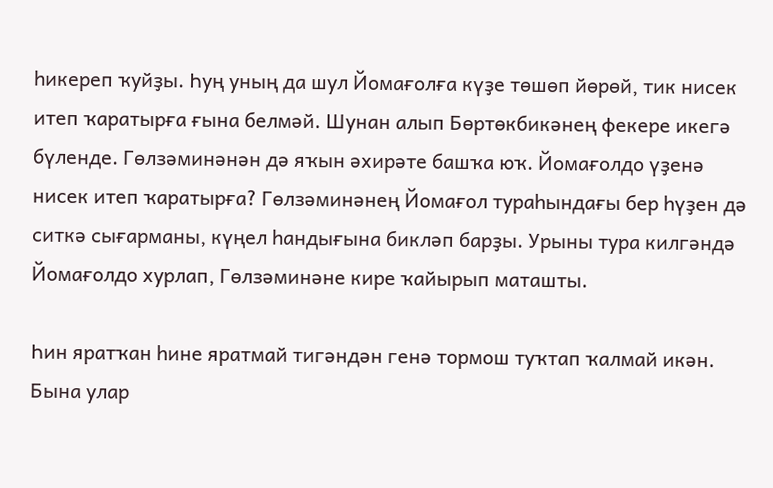һикереп ҡуйҙы. Һуң уның да шул Йомағолға күҙе төшөп йөрөй, тик нисек итеп ҡаратырға ғына белмәй. Шунан алып Бөртөкбикәнең фекере икегә бүленде. Гөлзәминәнән дә яҡын әхирәте башҡа юҡ. Йомағолдо үҙенә нисек итеп ҡаратырға? Гөлзәминәнең Йомағол тураһындағы бер һүҙен дә ситкә сығарманы, күңел һандығына бикләп барҙы. Урыны тура килгәндә Йомағолдо хурлап, Гөлзәминәне кире ҡайырып маташты.

Һин яратҡан һине яратмай тигәндән генә тормош туҡтап ҡалмай икән. Бына улар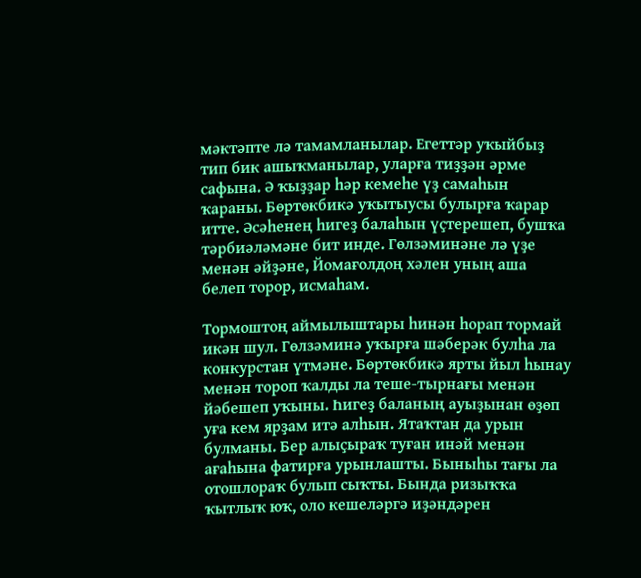мәктәпте лә тамамланылар. Егеттәр уҡыйбыҙ тип бик ашыҡманылар, уларға тиҙҙән әрме сафына. Ә ҡыҙҙар һәр кемеһе үҙ самаһын ҡараны. Бөртөкбикә уҡытыусы булырға ҡарар итте. Әсәһенең һигеҙ балаһын үҫтерешеп, бушҡа тәрбиәләмәне бит инде. Гөлзәминәне лә үҙе менән әйҙәне, Йомағолдоң хәлен уның аша белеп торор, исмаһам.

Тормоштоң аймылыштары һинән һорап тормай икән шул. Гөлзәминә уҡырға шәберәк булһа ла конкурстан үтмәне. Бөртөкбикә ярты йыл һынау менән тороп ҡалды ла теше-тырнағы менән йәбешеп уҡыны. Һигеҙ баланың ауыҙынан өҙөп уға кем ярҙам итә алһын. Ятаҡтан да урын булманы. Бер алыҫыраҡ туған инәй менән ағаһына фатирға урынлашты. Быныһы тағы ла отошлораҡ булып сыҡты. Бында ризыҡҡа ҡытлыҡ юҡ, оло кешеләргә иҙәндәрен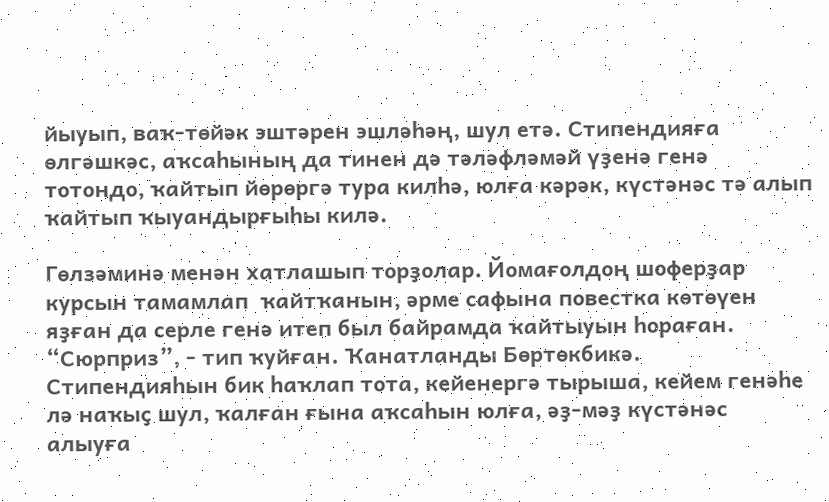йыуып, ваҡ-төйәк эштәрен эшләһәң, шул етә. Стипендияға өлгәшкәс, аҡсаһының да тинен дә тәләфләмәй үҙенә генә тотондо, ҡайтып йөрөргә тура килһә, юлға кәрәк, күстәнәс тә алып ҡайтып ҡыуандырғыһы килә.

Гөлзәминә менән хатлашып торҙолар. Йомағолдоң шоферҙар курсын тамамлап  ҡайтҡанын, әрме сафына повестка көтөүен яҙған да серле генә итеп был байрамда ҡайтыуын һораған. “Сюрприз”, - тип ҡуйған. Ҡанатланды Бөртөкбикә. Стипендияһын бик һаҡлап тота, кейенергә тырыша, кейем генәһе лә наҡыҫ шул, ҡалған ғына аҡсаһын юлға, әҙ-мәҙ күстәнәс алыуға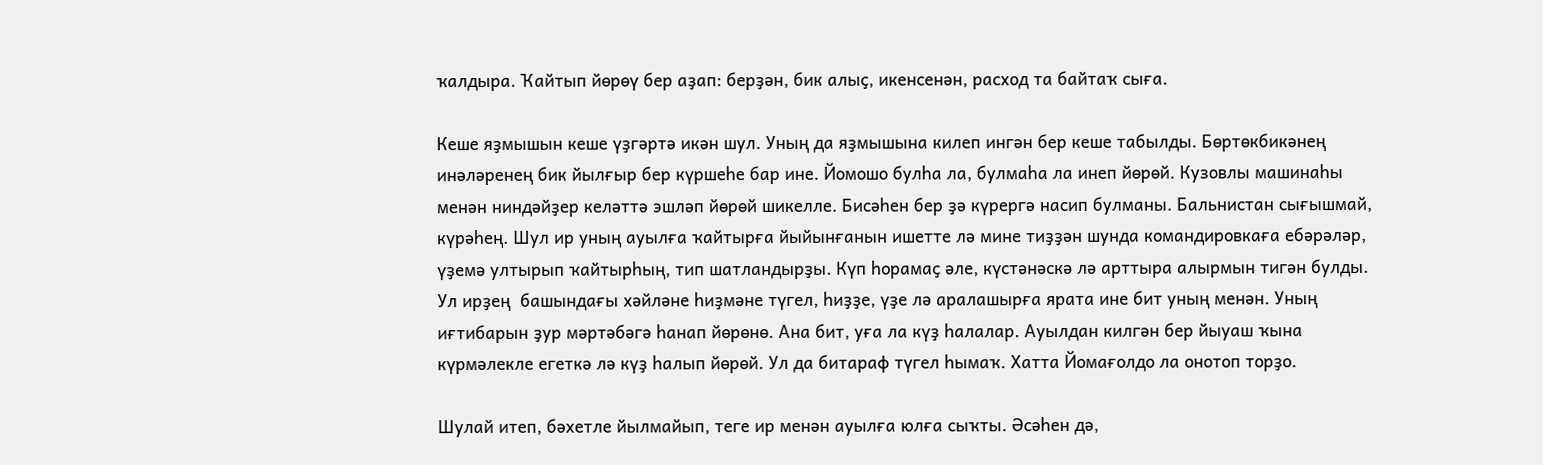ҡалдыра. Ҡайтып йөрөү бер аҙап: берҙән, бик алыҫ, икенсенән, расход та байтаҡ сыға.

Кеше яҙмышын кеше үҙгәртә икән шул. Уның да яҙмышына килеп ингән бер кеше табылды. Бөртөкбикәнең инәләренең бик йылғыр бер күршеһе бар ине. Йомошо булһа ла, булмаһа ла инеп йөрөй. Кузовлы машинаһы менән ниндәйҙер келәттә эшләп йөрөй шикелле. Бисәһен бер ҙә күрергә насип булманы. Бальнистан сығышмай, күрәһең. Шул ир уның ауылға ҡайтырға йыйынғанын ишетте лә мине тиҙҙән шунда командировкаға ебәрәләр, үҙемә ултырып ҡайтырһың, тип шатландырҙы. Күп һорамаҫ әле, күстәнәскә лә арттыра алырмын тигән булды. Ул ирҙең  башындағы хәйләне һиҙмәне түгел, һиҙҙе, үҙе лә аралашырға ярата ине бит уның менән. Уның иғтибарын ҙур мәртәбәгә һанап йөрөнө. Ана бит, уға ла күҙ һалалар. Ауылдан килгән бер йыуаш ҡына күрмәлекле егеткә лә күҙ һалып йөрөй. Ул да битараф түгел һымаҡ. Хатта Йомағолдо ла онотоп торҙо.

Шулай итеп, бәхетле йылмайып, теге ир менән ауылға юлға сыҡты. Әсәһен дә,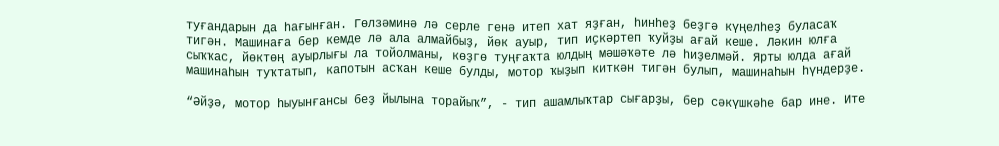туғандарын да һағынған. Гөлзәминә лә серле генә итеп хат яҙған, һинһеҙ беҙгә күңелһеҙ буласаҡ тигән. Машинаға бер кемде лә ала алмайбыҙ, йөк ауыр, тип иҫкәртеп ҡуйҙы ағай кеше. Ләкин юлға сыҡҡас, йөктөң ауырлығы ла тойолманы, көҙгө туңғаҡта юлдың мәшәҡәте лә һиҙелмәй. Ярты юлда ағай машинаһын туҡтатып, капотын асҡан кеше булды, мотор ҡыҙып киткән тигән булып, машинаһын һүндерҙе.

“Әйҙә, мотор һыуынғансы беҙ йылына торайыҡ”, - тип ашамлыҡтар сығарҙы, бер сәкүшкәһе бар ине. Ите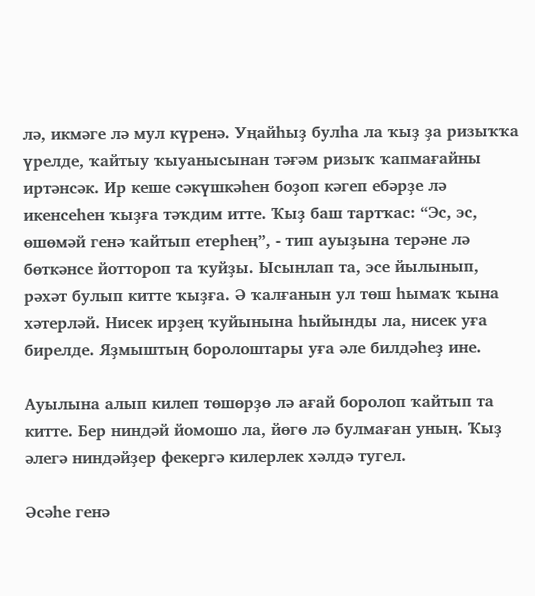лә, икмәге лә мул күренә. Уңайһыҙ булһа ла ҡыҙ ҙа ризыҡҡа үрелде, ҡайтыу ҡыуанысынан тәғәм ризыҡ ҡапмағайны иртәнсәк. Ир кеше сәкүшкәһен боҙоп кәгеп ебәрҙе лә икенсеһен ҡыҙға тәҡдим итте. Ҡыҙ баш тартҡас: “Эс, эс, өшөмәй генә ҡайтып етерһең”, - тип ауыҙына терәне лә бөткәнсе йоттороп та ҡуйҙы. Ысынлап та, эсе йылынып, рәхәт булып китте ҡыҙға. Ә ҡалғанын ул төш һымаҡ ҡына хәтерләй. Нисек ирҙең ҡуйынына һыйынды ла, нисек уға бирелде. Яҙмыштың боролоштары уға әле билдәһеҙ ине.

Ауылына алып килеп төшөрҙө лә ағай боролоп ҡайтып та китте. Бер ниндәй йомошо ла, йөгө лә булмаған уның. Ҡыҙ әлегә ниндәйҙер фекергә килерлек хәлдә тугел.

Әсәһе генә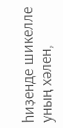һиҙенде шикелле уның хәлен,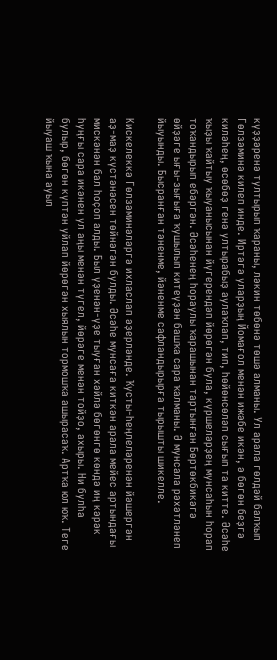күҙҙәренә тултырып ҡараны, ләкин төбөнә төшә алманы. Ул арала гөлдәй балҡып Гөлзәминә килеп инде. Иртәгә уларҙың Йомағол менән ижәбе икән, ә бөгөн беҙгә киләһең, өсөбөҙ генә ултырабыҙ аулаҡлап, тип, һөйөнсөләп сығып та китте. Әсәһе ҡыҙы ҡайтыу ҡыуанысынан йүгерендәп йөрөгән була, күршеләрҙең мунсаһын һорап тоҡандырып ебәргән. Әсәһенең һораулы ҡарашынан тартынған Бөртөкбикәгә өйҙәге ығы-зығыға ҡушылып китеүҙән башҡа сара ҡалманы. Ә мунсала рәхәтләнеп йыуынды. Бысранған тәненме, йәненме сафландырырға тырышты шикелле.

Кискелеккә Гөлзәминәләргә ихласлап әҙерләнде. Ҡусты-һеңлеләренән йәшергән аҙ-маҙ күстәнәсен төйнәгән булды. Әсәһе мунсаға киткән арала мейес артындағы мискәнән бал һоҫоп алды. Был үҙенән-үҙе тыуған хәйлә бөгөнгө көндә иң кәрәк һуңғы сара икәнен ул аңы менән түгел, йөрәге менән тойҙо, ахыры. Ни булһа булыр, бөгөн күптән уйлап йөрөгән хыялын тормошҡа ашырасаҡ. Артҡа юл юҡ. Теге йыуаш ҡына ауыл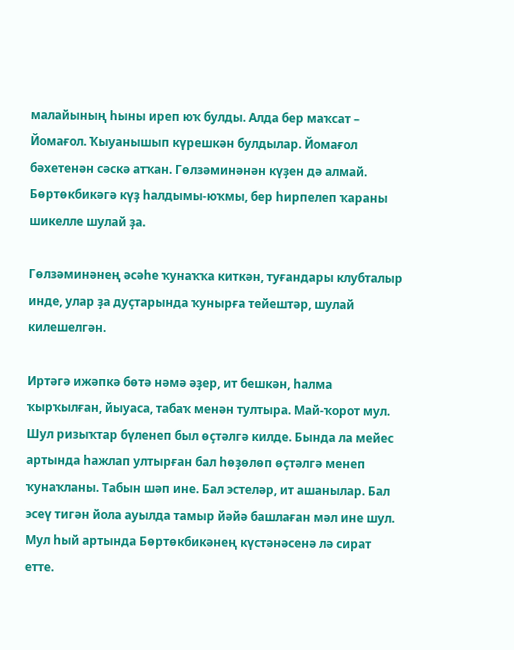малайының һыны иреп юҡ булды. Алда бер маҡсат – Йомағол. Ҡыуанышып күрешкән булдылар. Йомағол бәхетенән сәскә атҡан. Гөлзәминәнән күҙен дә алмай. Бөртөкбикәгә күҙ һалдымы-юҡмы, бер һирпелеп ҡараны шикелле шулай ҙа.

Гөлзәминәнең әсәһе ҡунаҡҡа киткән, туғандары клубталыр инде, улар ҙа дуҫтарында ҡунырға тейештәр, шулай килешелгән.

Иртәгә ижәпкә бөтә нәмә әҙер, ит бешкән, һалма ҡырҡылған, йыуаса, табаҡ менән тултыра. Май-ҡорот мул. Шул ризыҡтар бүленеп был өҫтәлгә килде. Бында ла мейес артында һажлап ултырған бал һөҙөлөп өҫтәлгә менеп ҡунаҡланы. Табын шәп ине. Бал эстеләр, ит ашанылар. Бал эсеү тигән йола ауылда тамыр йәйә башлаған мәл ине шул. Мул һый артында Бөртөкбикәнең күстәнәсенә лә сират етте.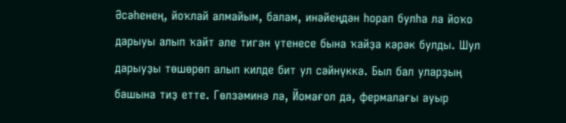Әсәһенең, йоҡлай алмайым, балам, инәйеңдән һорап булһа ла йоҡо дарыуы алып ҡайт әле тигән үтенесе бына ҡайҙа кәрәк булды. Шул дарыуҙы төшөрөп алып килде бит ул сәйнүккә. Был бал уларҙың башына тиҙ етте. Гөлзәминә лә, Йомағол да, фермалағы ауыр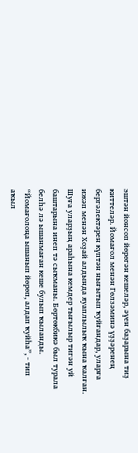эштән йонсоп йөрөгән кешеләр, әүен баҙарына тиҙ киттеләр. Йомағол менән Гөлзәминә үҙҙәренең бергәлектәрен күптән нығытып ҡуйғандар, уларға ижәп менән Хоҙай алдында яуаплылыҡ ҡына ҡалған. Шуға уларҙың араһына кемдер тығылыр тигән уй баштарына инеп тә сыҡманы. Бөртөкбикә был турала белһә лә ышанмаған кеше булып ҡыланды. “Йомағолоңа ышанып йөрөп, алдап ҡуйһа”, - тип аҡыл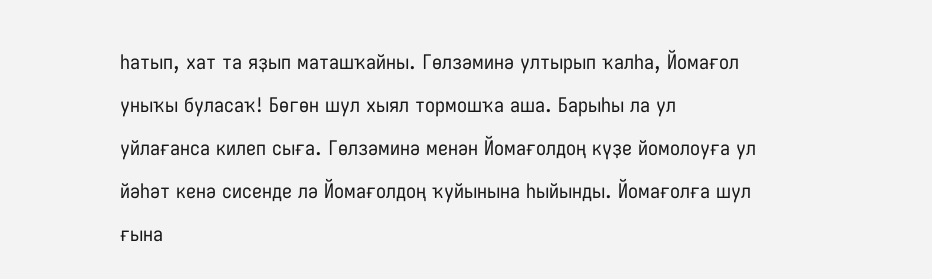һатып, хат та яҙып маташҡайны. Гөлзәминә ултырып ҡалһа, Йомағол уныҡы буласаҡ! Бөгөн шул хыял тормошҡа аша. Барыһы ла ул уйлағанса килеп сыға. Гөлзәминә менән Йомағолдоң күҙе йомолоуға ул йәһәт кенә сисенде лә Йомағолдоң ҡуйынына һыйынды. Йомағолға шул ғына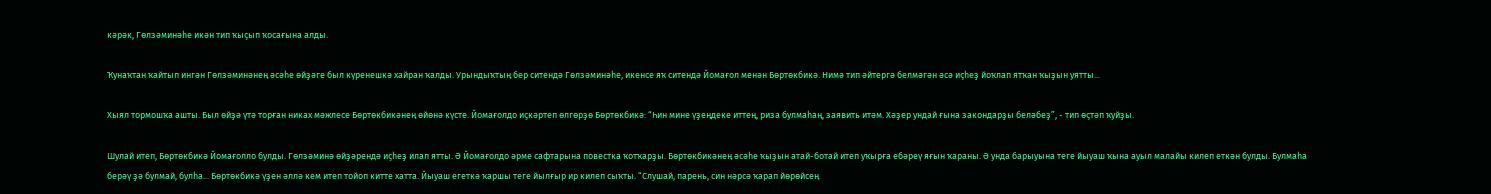кәрәк, Гөлзәминәһе икән тип ҡыҫып ҡосағына алды.

Ҡунаҡтан ҡайтып ингән Гөлзәминәнең әсәһе өйҙәге был күренешкә хайран ҡалды. Урындыҡтың бер ситендә Гөлзәминәһе, икенсе яҡ ситендә Йомағол менән Бөртөкбикә. Нимә тип әйтергә белмәгән әсә иҫһеҙ йоҡлап ятҡан ҡыҙын уятты...

Хыял тормошҡа ашты. Был өйҙә үтә торған никах мәжлесе Бөртөкбикәнең өйөнә күсте. Йомағолдо иҫкәртеп өлгөрҙө Бөртөкбикә: “Һин мине үҙеңдеке иттең, риза булмаһаң, заявить итәм. Хәҙер ундай ғына закондарҙы беләбеҙ”, - тип өҫтәп ҡуйҙы.

Шулай итеп, Бөртөкбикә Йомағолло булды. Гөлзәминә өйҙәрендә иҫһеҙ илап ятты. Ә Йомағолдо әрме сафтарына повестка ҡотҡарҙы. Бөртөкбикәнең әсәһе ҡыҙын атай-ботай итеп уҡырға ебәреү яғын ҡараны. Ә унда барыуына теге йыуаш ҡына ауыл малайы килеп еткән булды. Булмаһа берәү ҙә булмай, булһа... Бөртөкбикә үҙен әллә кем итеп тойоп китте хатта. Йыуаш егеткә ҡаршы теге йылғыр ир килеп сыҡты. “Слушай, парень, син нәрсә ҡарап йөрөйсең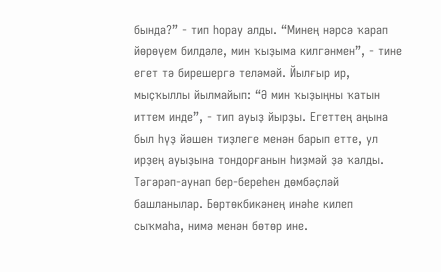бында?” - тип һорау алды. “Минең нәрсә ҡарап йөрөүем билдәле, мин ҡыҙыма килгәнмен”, - тине егет тә бирешергә теләмәй. Йылғыр ир, мыҫҡыллы йылмайып: “Ә мин ҡыҙыңны ҡатын иттем инде”, - тип ауыҙ йырҙы. Егеттең аңына был һүҙ йәшен тиҙлеге менән барып етте, ул ирҙең ауыҙына тондорғанын һиҙмәй ҙә ҡалды. Тәгәрәп-аунап бер-береһен дөмбәҫләй башланылар. Бөртөкбикәнең инәһе килеп сыҡмаһа, нимә менән бөтөр ине.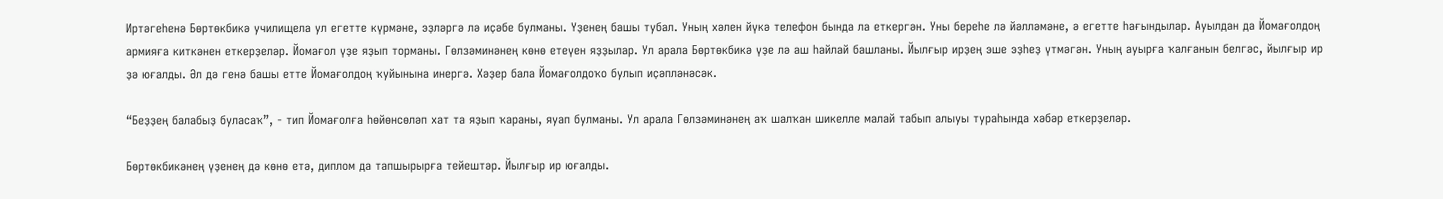Иртәгеһенә Бөртөкбикә училищела ул егетте күрмәне, эҙләргә лә иҫәбе булманы. Үҙенең башы тубал. Уның хәлен йүкә телефон бында ла еткергән. Уны береһе лә йәлләмәне, ә егетте һағындылар. Ауылдан да Йомағолдоң армияға киткәнен еткерҙеләр. Йомағол үҙе яҙып торманы. Гөлзәминәнең көнө етеүен яҙҙылар. Ул арала Бөртөкбикә үҙе лә аш һайлай башланы. Йылғыр ирҙең эше эҙһеҙ үтмәгән. Уның ауырға ҡалғанын белгәс, йылғыр ир ҙә юғалды. Әл дә генә башы етте Йомағолдоң ҡуйынына инергә. Хәҙер бала Йомағолдоҡо булып иҫәпләнәсәк.

“Беҙҙең балабыҙ буласаҡ”, - тип Йомағолға һөйөнсөләп хат та яҙып ҡараны, яуап булманы. Ул арала Гөлзәминәнең аҡ шалҡан шикелле малай табып алыуы тураһында хәбәр еткерҙеләр.

Бөртөкбикәнең үҙенең дә көнө етә, диплом да тапшырырға тейештәр. Йылғыр ир юғалды.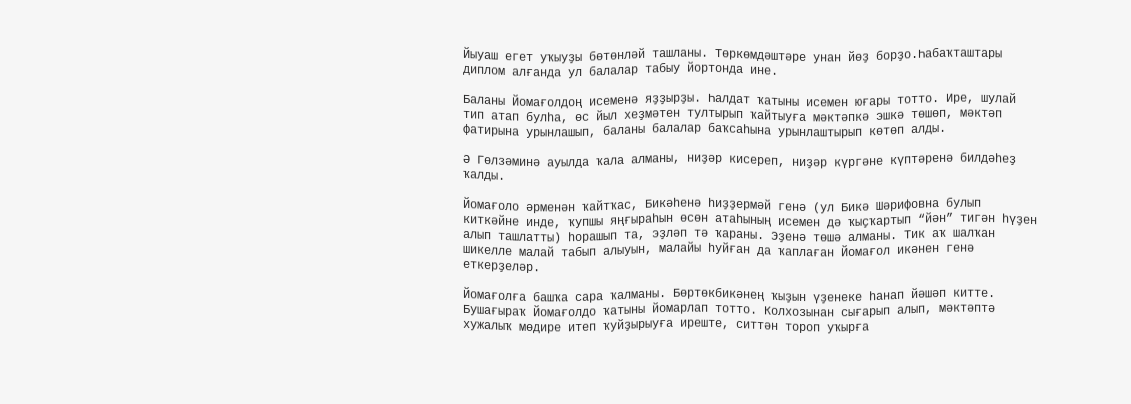Йыуаш егет уҡыуҙы бөтөнләй ташланы. Төркөмдәштәре унан йөҙ борҙо.Һабаҡташтары диплом алғанда ул балалар табыу йортонда ине.

Баланы Йомағолдоң исеменә яҙҙырҙы. Һалдат ҡатыны исемен юғары тотто. Ире, шулай тип атап булһа, өс йыл хеҙмәтен тултырып ҡайтыуға мәктәпкә эшкә төшөп, мәктәп фатирына урынлашып, баланы балалар баҡсаһына урынлаштырып көтөп алды.

Ә Гөлзәминә ауылда ҡала алманы, ниҙәр кисереп, ниҙәр күргәне күптәренә билдәһеҙ ҡалды.

Йомағоло әрменән ҡайтҡас, Бикәһенә һиҙҙермәй генә (ул Бикә Шәрифовна булып киткәйне инде, ҡупшы яңғыраһын өсөн атаһының исемен дә ҡыҫҡартып “йән” тигән һүҙен алып ташлатты) һорашып та, эҙләп тә ҡараны. Эҙенә төшә алманы. Тик аҡ шалҡан шикелле малай табып алыуын, малайы һуйған да ҡаплаған Йомағол икәнен генә еткерҙеләр.

Йомағолға башҡа сара ҡалманы. Бөртөкбикәнең ҡыҙын үҙенеке һанап йәшәп китте. Бушағыраҡ Йомағолдо ҡатыны йомарлап тотто. Колхозынан сығарып алып, мәктәптә хужалыҡ мөдире итеп ҡуйҙырыуға иреште, ситтән тороп уҡырға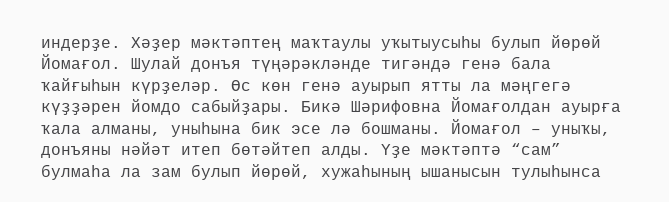индерҙе. Хәҙер мәктәптең маҡтаулы уҡытыусыһы булып йөрөй Йомағол. Шулай донъя түңәрәкләнде тигәндә генә бала ҡайғыһын күрҙеләр. Өс көн генә ауырып ятты ла мәңгегә күҙҙәрен йомдо сабыйҙары. Бикә Шәрифовна Йомағолдан ауырға ҡала алманы, уныһына бик эсе лә бошманы. Йомағол – уныҡы, донъяны нәйәт итеп бөтәйтеп алды. Үҙе мәктәптә “сам” булмаһа ла зам булып йөрөй, хужаһының ышанысын тулыһынса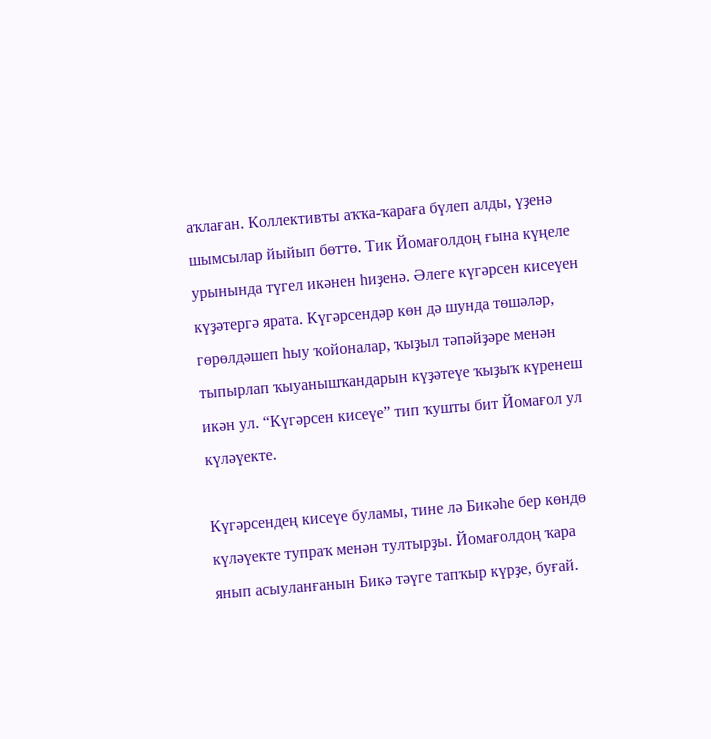аҡлаған. Коллективты аҡҡа-ҡараға бүлеп алды, үҙенә шымсылар йыйып бөттө. Тик Йомағолдоң ғына күңеле урынында түгел икәнен һиҙенә. Әлеге күгәрсен кисеүен күҙәтергә ярата. Күгәрсендәр көн дә шунда төшәләр, гөрөлдәшеп һыу ҡойоналар, ҡыҙыл тәпәйҙәре менән тыпырлап ҡыуанышҡандарын күҙәтеүе ҡыҙыҡ күренеш икән ул. “Күгәрсен кисеүе” тип ҡушты бит Йомағол ул күләүекте.

Күгәрсендең кисеүе буламы, тине лә Бикәһе бер көндө күләүекте тупраҡ менән тултырҙы. Йомағолдоң ҡара янып асыуланғанын Бикә тәүге тапҡыр күрҙе, буғай.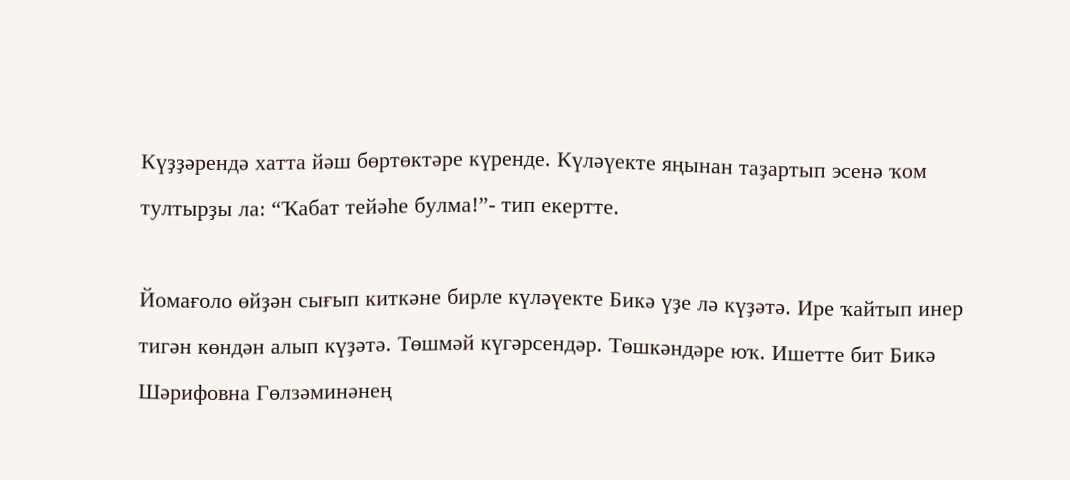Күҙҙәрендә хатта йәш бөртөктәре күренде. Күләүекте яңынан таҙартып эсенә ҡом тултырҙы ла: “Ҡабат тейәһе булма!”- тип екертте.

Йомағоло өйҙән сығып киткәне бирле күләүекте Бикә үҙе лә күҙәтә. Ире ҡайтып инер тигән көндән алып күҙәтә. Төшмәй күгәрсендәр. Төшкәндәре юҡ. Ишетте бит Бикә Шәрифовна Гөлзәминәнең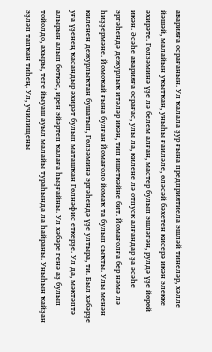аварияға осрағанын. Ул ҡалала ҙур ғына предприятиела эшләй тинеләр, хәлле йәшәй, малайын уҡытҡан, уныһы ғаиләле, өләсәй бәхетен кисерә икән элекке әхирәте. Гөлзәминә үҙе лә белем алған, мастер булып эшләгән, рулдә үҙе йөрөй икән. Әсәһе аварияға осрағас, улы ла, килене лә отпуск алғандар ҙа әсәһе эргәһендә дежурлыҡ итәләр икән, тип ишеткәйне бит. Йомағолға бер нәмә лә һиҙҙермәне. Йомоҡай ғына булған Йомағоло йомаҡ та булып сыҡты. Улы менән киленен дежурлыҡтан бушатып, Гөлзәминә эргәһендә үҙе ултыра, ти. Был хәбәрҙе уға үҙенең ҡасандыр әхирәт булып маташҡан Гөлнәфис еткерҙе. Ул да, мәктәптә алырын алып бөткәс, ирен эйәртеп ҡалаға һыҙғайны. Ул хәбәре генә аҙ булып тойолдо, ахыры, теге йыуаш ауыл малайы тураһында ла һайраны. Уныһын ҡайҙан эҙләп тапҡан тиһең. Ул, училищены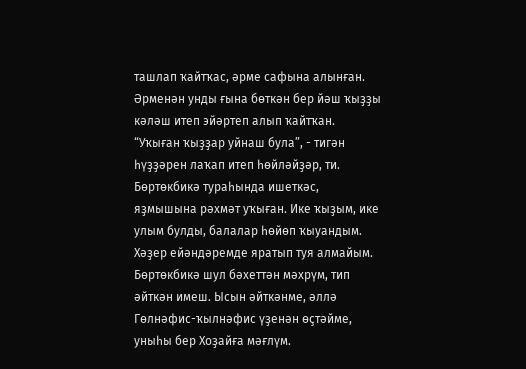ташлап ҡайтҡас, әрме сафына алынған. Әрменән унды ғына бөткән бер йәш ҡыҙҙы кәләш итеп эйәртеп алып ҡайтҡан. “Уҡыған ҡыҙҙар уйнаш була”, - тигән һүҙҙәрен лаҡап итеп һөйләйҙәр, ти. Бөртөкбикә тураһында ишеткәс, яҙмышына рәхмәт уҡыған. Ике ҡыҙым, ике улым булды, балалар һөйөп ҡыуандым. Хәҙер ейәндәремде яратып туя алмайым. Бөртөкбикә шул бәхеттән мәхрүм, тип әйткән имеш. Ысын әйткәнме, әллә Гөлнәфис-ҡылнәфис үҙенән өҫтәйме, уныһы бер Хоҙайға мәғлүм.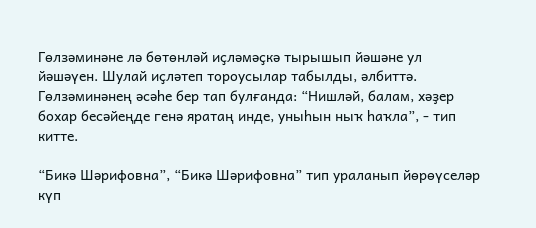Гөлзәминәне лә бөтөнләй иҫләмәҫкә тырышып йәшәне ул йәшәүен. Шулай иҫләтеп тороусылар табылды, әлбиттә. Гөлзәминәнең әсәһе бер тап булғанда: “Нишләй, балам, хәҙер бохар бесәйеңде генә яратаң инде, уныһын ныҡ һаҡла”, - тип китте.

“Бикә Шәрифовна”, “Бикә Шәрифовна” тип ураланып йөрөүселәр күп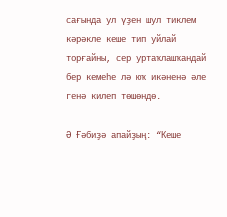сағында ул үҙен шул тиклем кәрәкле кеше тип уйлай торғайны, сер уртаҡлашҡандай бер кемеһе лә юҡ икәненә әле генә килеп төшөндө.

Ә Ғәбиҙә апайҙың: “Кеше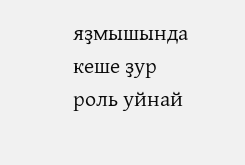яҙмышында кеше ҙур роль уйнай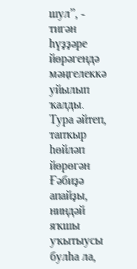шул”, - тигән һүҙҙәре йөрәгендә мәңгелеккә уйылып ҡалды. Тура әйтеп, тапҡыр һөйләп йөрөгән Ғәбиҙә апайҙы, ниндәй яҡшы уҡытыусы булһа ла,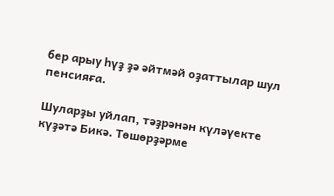бер арыу һүҙ ҙә әйтмәй оҙаттылар шул пенсияға.

Шуларҙы уйлап, тәҙрәнән күләүекте күҙәтә Бикә. Төшөрҙәрме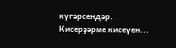күгәрсендәр. Кисерҙәрме кисеүен...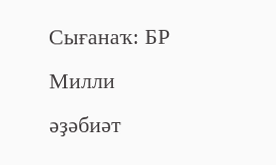Сығанаҡ: БР Милли әҙәбиәт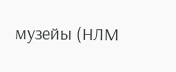музейы (НЛМ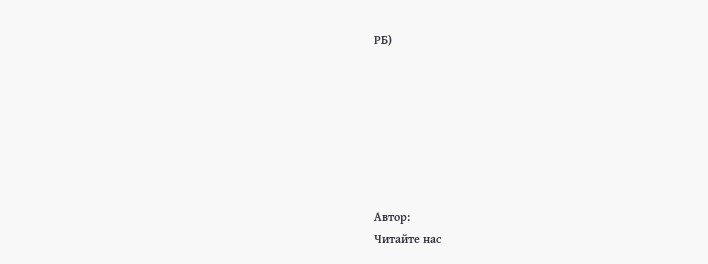РБ)







Автор:
Читайте нас